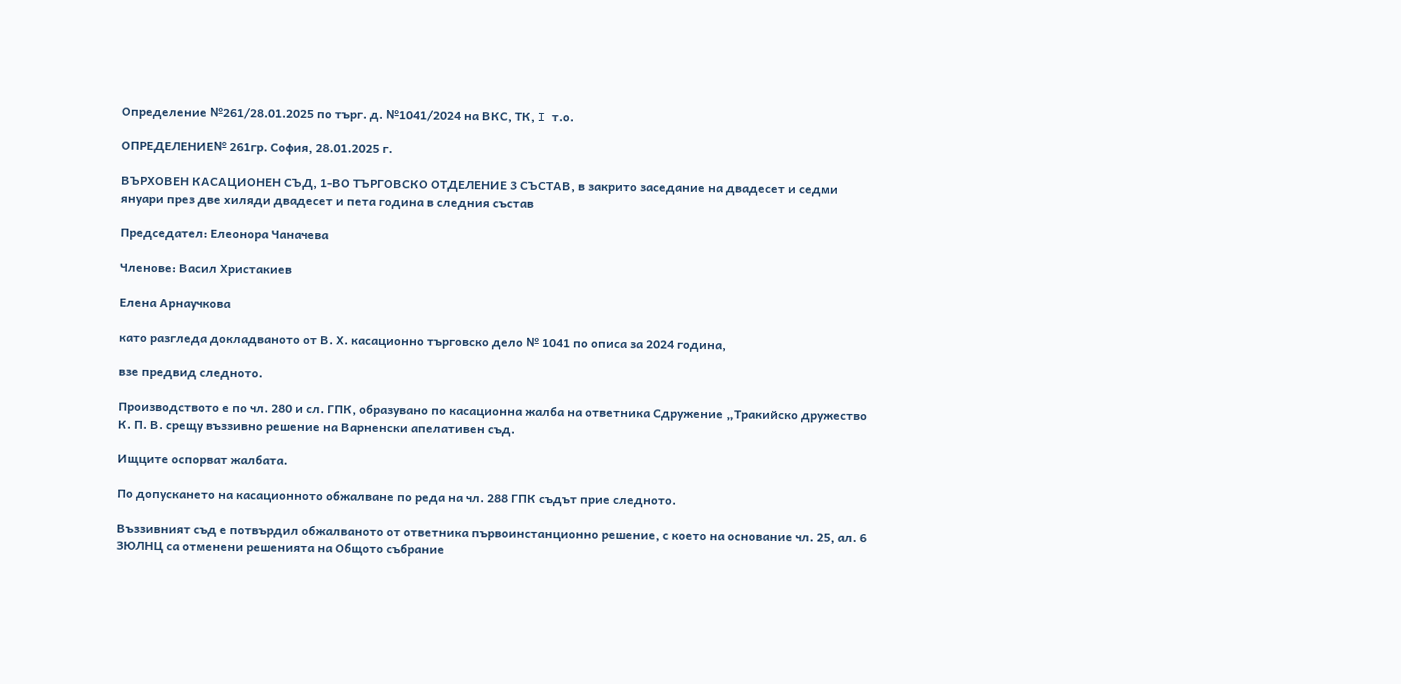Определение №261/28.01.2025 по търг. д. №1041/2024 на ВКС, ТК, I т.о.

ОПРЕДЕЛЕНИЕ№ 261гр. София, 28.01.2025 г.

ВЪРХОВЕН КАСАЦИОНЕН СЪД, 1-ВО ТЪРГОВСКО ОТДЕЛЕНИЕ 3 СЪСТАВ, в закрито заседание на двадесет и седми януари през две хиляди двадесет и пета година в следния състав

Председател: Елеонора Чаначева

Членове: Васил Христакиев

Елена Арнаучкова

като разгледа докладваното от В. Х. касационно търговско дело № 1041 по описа за 2024 година,

взе предвид следното.

Производството е по чл. 280 и сл. ГПК, образувано по касационна жалба на ответника Сдружение „Тракийско дружество К. П. В. срещу въззивно решение на Варненски апелативен съд.

Ищците оспорват жалбата.

По допускането на касационното обжалване по реда на чл. 288 ГПК съдът прие следното.

Въззивният съд е потвърдил обжалваното от ответника първоинстанционно решение, с което на основание чл. 25, ал. 6 ЗЮЛНЦ са отменени решенията на Общото събрание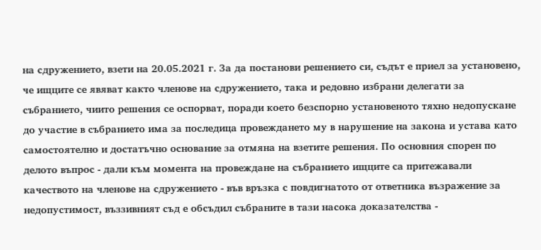на сдружението, взети на 20.05.2021 г. За да постанови решението си, съдът е приел за установено, че ищците се явяват както членове на сдружението, така и редовно избрани делегати за събранието, чиито решения се оспорват, поради което безспорно установеното тяхно недопускане до участие в събранието има за последица провеждането му в нарушение на закона и устава като самостоятелно и достатъчно основание за отмяна на взетите решения. По основния спорен по делото въпрос - дали към момента на провеждане на събранието ищците са притежавали качеството на членове на сдружението - във връзка с повдигнатото от ответника възражение за недопустимост, въззивният съд е обсъдил събраните в тази насока доказателства -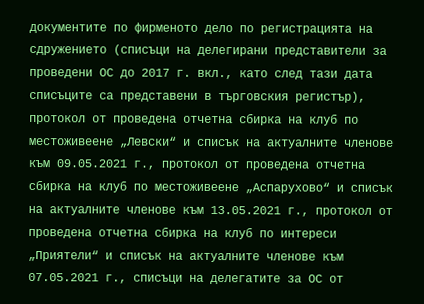документите по фирменото дело по регистрацията на сдружението (списъци на делегирани представители за проведени ОС до 2017 г. вкл., като след тази дата списъците са представени в търговския регистър), протокол от проведена отчетна сбирка на клуб по местоживеене „Левски“ и списък на актуалните членове към 09.05.2021 г., протокол от проведена отчетна сбирка на клуб по местоживеене „Аспарухово“ и списък на актуалните членове към 13.05.2021 г., протокол от проведена отчетна сбирка на клуб по интереси „Приятели“ и списък на актуалните членове към 07.05.2021 г., списъци на делегатите за ОС от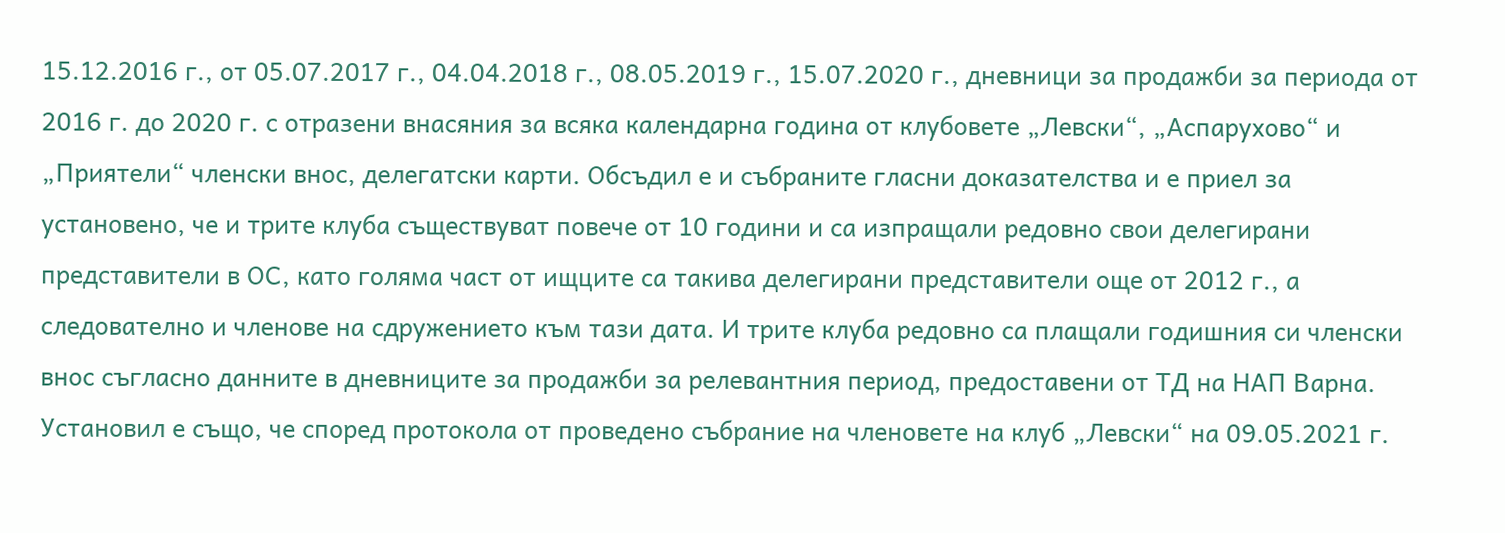15.12.2016 г., от 05.07.2017 г., 04.04.2018 г., 08.05.2019 г., 15.07.2020 г., дневници за продажби за периода от 2016 г. до 2020 г. с отразени внасяния за всяка календарна година от клубовете „Левски“, „Аспарухово“ и „Приятели“ членски внос, делегатски карти. Обсъдил е и събраните гласни доказателства и е приел за установено, че и трите клуба съществуват повече от 10 години и са изпращали редовно свои делегирани представители в ОС, като голяма част от ищците са такива делегирани представители още от 2012 г., а следователно и членове на сдружението към тази дата. И трите клуба редовно са плащали годишния си членски внос съгласно данните в дневниците за продажби за релевантния период, предоставени от ТД на НАП Варна. Установил е също, че според протокола от проведено събрание на членовете на клуб „Левски“ на 09.05.2021 г.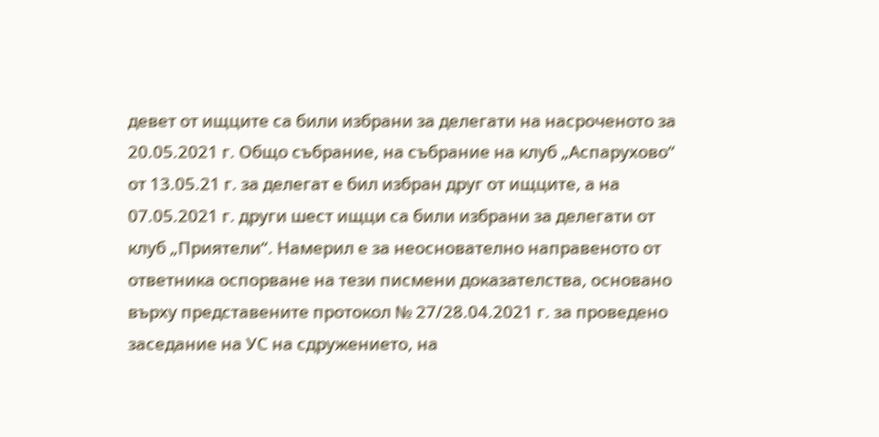девет от ищците са били избрани за делегати на насроченото за 20.05.2021 г. Общо събрание, на събрание на клуб „Аспарухово“ от 13.05.21 г. за делегат е бил избран друг от ищците, а на 07.05.2021 г. други шест ищци са били избрани за делегати от клуб „Приятели“. Намерил е за неоснователно направеното от ответника оспорване на тези писмени доказателства, основано върху представените протокол № 27/28.04.2021 г. за проведено заседание на УС на сдружението, на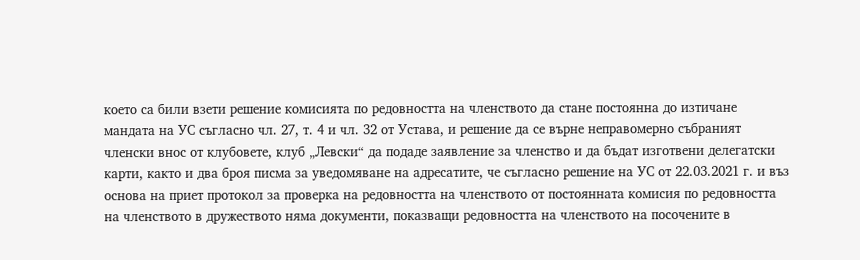което са били взети решение комисията по редовността на членството да стане постоянна до изтичане мандата на УС съгласно чл. 27, т. 4 и чл. 32 от Устава, и решение да се върне неправомерно събраният членски внос от клубовете, клуб „Левски“ да подаде заявление за членство и да бъдат изготвени делегатски карти, както и два броя писма за уведомяване на адресатите, че съгласно решение на УС от 22.03.2021 г. и въз основа на приет протокол за проверка на редовността на членството от постоянната комисия по редовността на членството в дружеството няма документи, показващи редовността на членството на посочените в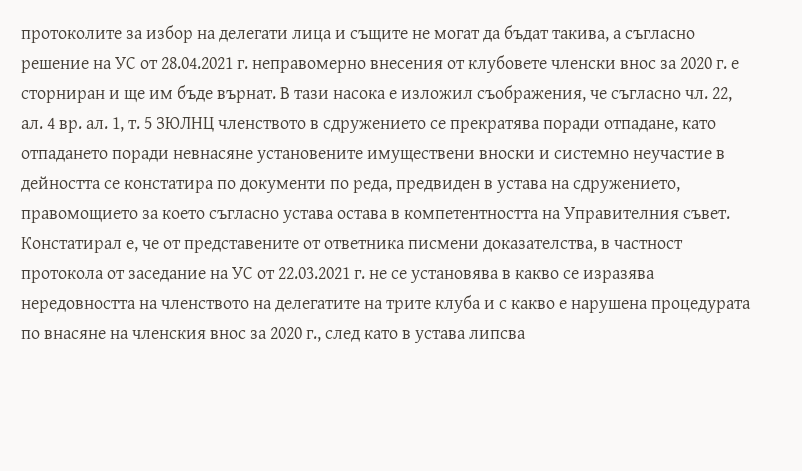протоколите за избор на делегати лица и същите не могат да бъдат такива, а съгласно решение на УС от 28.04.2021 г. неправомерно внесения от клубовете членски внос за 2020 г. е сторниран и ще им бъде върнат. В тази насока е изложил съображения, че съгласно чл. 22, ал. 4 вр. ал. 1, т. 5 ЗЮЛНЦ членството в сдружението се прекратява поради отпадане, като отпадането поради невнасяне установените имуществени вноски и системно неучастие в дейността се констатира по документи по реда, предвиден в устава на сдружението, правомощието за което съгласно устава остава в компетентността на Управителния съвет. Констатирал е, че от представените от ответника писмени доказателства, в частност протокола от заседание на УС от 22.03.2021 г. не се установява в какво се изразява нередовността на членството на делегатите на трите клуба и с какво е нарушена процедурата по внасяне на членския внос за 2020 г., след като в устава липсва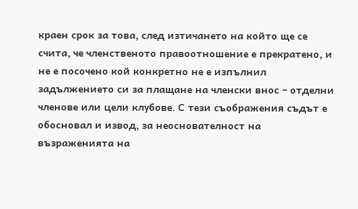краен срок за това, след изтичането на който ще се счита, че членственото правоотношение е прекратено, и не е посочено кой конкретно не е изпълнил задължението си за плащане на членски внос – отделни членове или цели клубове. С тези съображения съдът е обосновал и извод, за неоснователност на възраженията на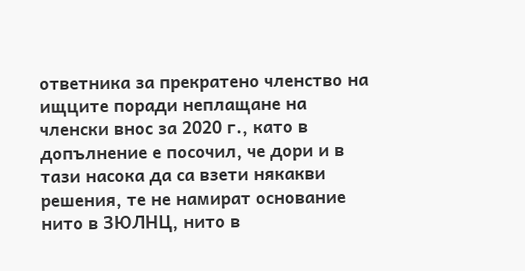ответника за прекратено членство на ищците поради неплащане на членски внос за 2020 г., като в допълнение е посочил, че дори и в тази насока да са взети някакви решения, те не намират основание нито в ЗЮЛНЦ, нито в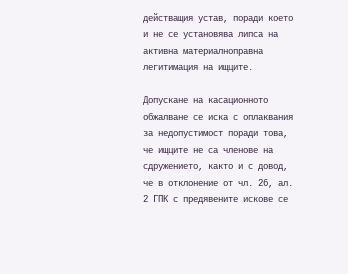действащия устав, поради което и не се установява липса на активна материалноправна легитимация на ищците.

Допускане на касационното обжалване се иска с оплаквания за недопустимост поради това, че ищците не са членове на сдружението, както и с довод, че в отклонение от чл. 26, ал. 2 ГПК с предявените искове се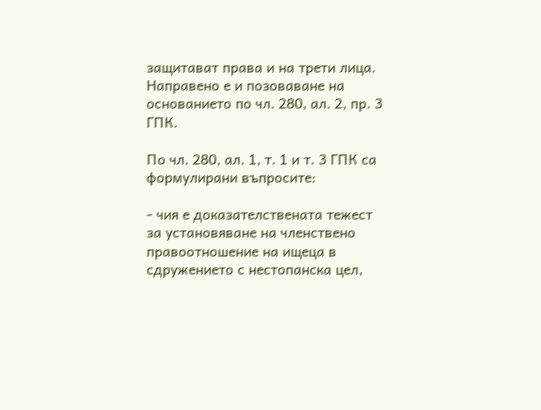защитават права и на трети лица. Направено е и позоваване на основанието по чл. 280, ал. 2, пр. 3 ГПК.

По чл. 280, ал. 1, т. 1 и т. 3 ГПК са формулирани въпросите:

- чия е доказателствената тежест за установяване на членствено правоотношение на ищеца в сдружението с нестопанска цел,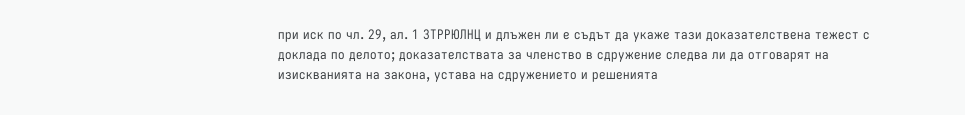при иск по чл. 29, ал. 1 ЗТРРЮЛНЦ и длъжен ли е съдът да укаже тази доказателствена тежест с доклада по делото; доказателствата за членство в сдружение следва ли да отговарят на изискванията на закона, устава на сдружението и решенията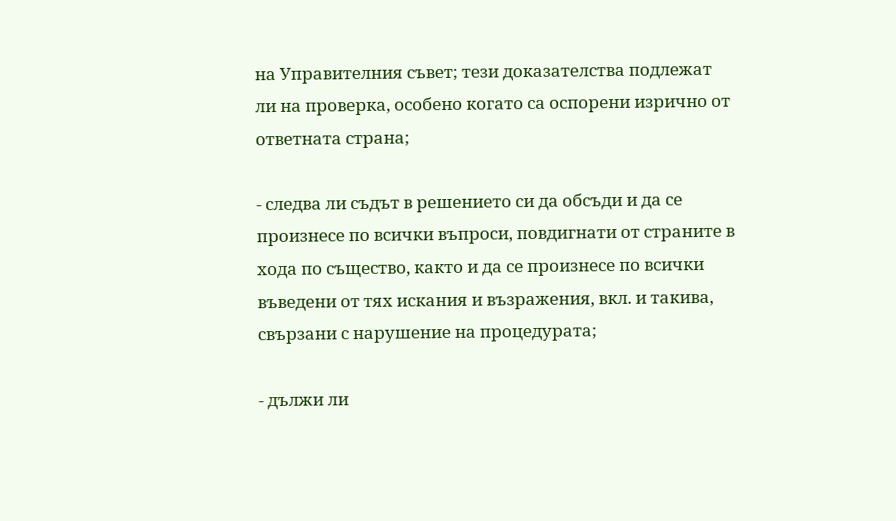на Управителния съвет; тези доказателства подлежат ли на проверка, особено когато са оспорени изрично от ответната страна;

- следва ли съдът в решението си да обсъди и да се произнесе по всички въпроси, повдигнати от страните в хода по същество, както и да се произнесе по всички въведени от тях искания и възражения, вкл. и такива, свързани с нарушение на процедурата;

- дължи ли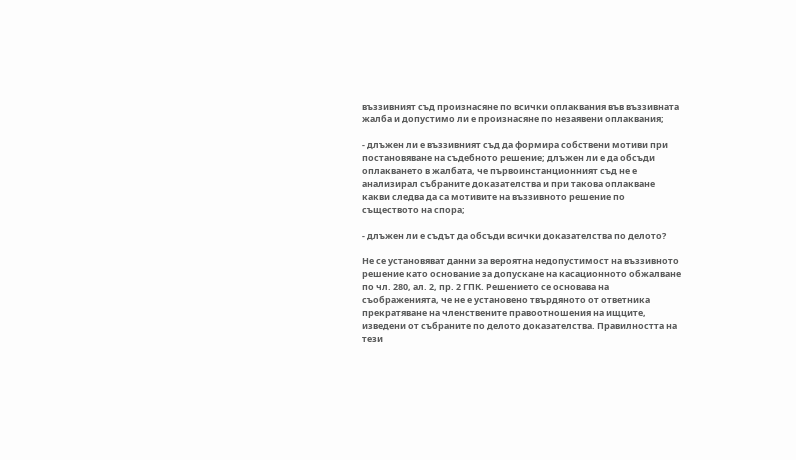въззивният съд произнасяне по всички оплаквания във въззивната жалба и допустимо ли е произнасяне по незаявени оплаквания;

- длъжен ли е въззивният съд да формира собствени мотиви при постановяване на съдебното решение; длъжен ли е да обсъди оплакването в жалбата, че първоинстанционният съд не е анализирал събраните доказателства и при такова оплакване какви следва да са мотивите на въззивното решение по съществото на спора;

- длъжен ли е съдът да обсъди всички доказателства по делото?

Не се установяват данни за вероятна недопустимост на въззивното решение като основание за допускане на касационното обжалване по чл. 280, ал. 2, пр. 2 ГПК. Решението се основава на съображенията, че не е установено твърдяното от ответника прекратяване на членствените правоотношения на ищците, изведени от събраните по делото доказателства. Правилността на тези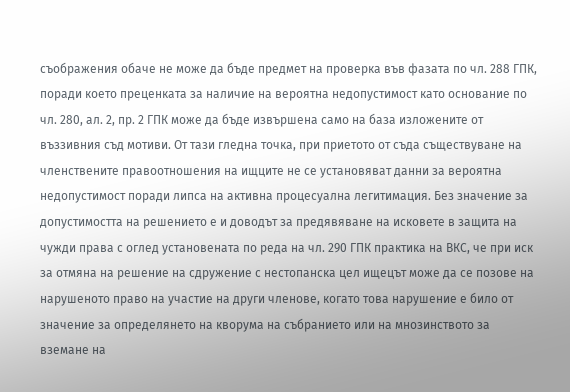съображения обаче не може да бъде предмет на проверка във фазата по чл. 288 ГПК, поради което преценката за наличие на вероятна недопустимост като основание по чл. 280, ал. 2, пр. 2 ГПК може да бъде извършена само на база изложените от въззивния съд мотиви. От тази гледна точка, при приетото от съда съществуване на членствените правоотношения на ищците не се установяват данни за вероятна недопустимост поради липса на активна процесуална легитимация. Без значение за допустимостта на решението е и доводът за предявяване на исковете в защита на чужди права с оглед установената по реда на чл. 290 ГПК практика на ВКС, че при иск за отмяна на решение на сдружение с нестопанска цел ищецът може да се позове на нарушеното право на участие на други членове, когато това нарушение е било от значение за определянето на кворума на събранието или на мнозинството за вземане на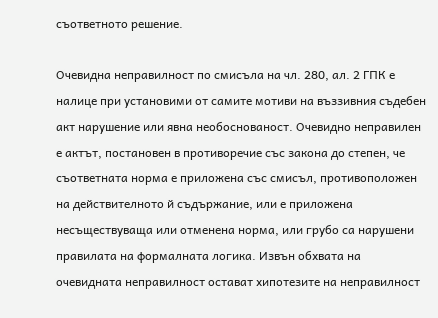съответното решение.

Очевидна неправилност по смисъла на чл. 280, ал. 2 ГПК е налице при установими от самите мотиви на въззивния съдебен акт нарушение или явна необоснованост. Очевидно неправилен е актът, постановен в противоречие със закона до степен, че съответната норма е приложена със смисъл, противоположен на действителното й съдържание, или е приложена несъществуваща или отменена норма, или грубо са нарушени правилата на формалната логика. Извън обхвата на очевидната неправилност остават хипотезите на неправилност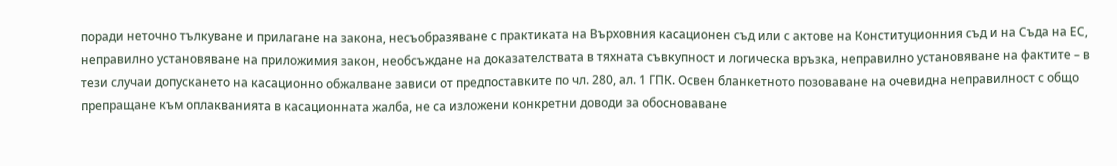поради неточно тълкуване и прилагане на закона, несъобразяване с практиката на Върховния касационен съд или с актове на Конституционния съд и на Съда на ЕС, неправилно установяване на приложимия закон, необсъждане на доказателствата в тяхната съвкупност и логическа връзка, неправилно установяване на фактите – в тези случаи допускането на касационно обжалване зависи от предпоставките по чл. 280, ал. 1 ГПК. Освен бланкетното позоваване на очевидна неправилност с общо препращане към оплакванията в касационната жалба, не са изложени конкретни доводи за обосноваване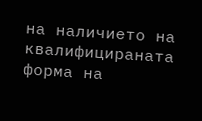на наличието на квалифицираната форма на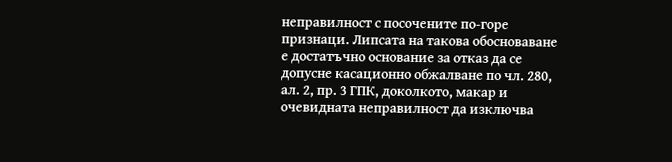неправилност с посочените по-горе признаци. Липсата на такова обосноваване е достатъчно основание за отказ да се допусне касационно обжалване по чл. 280, ал. 2, пр. 3 ГПК, доколкото, макар и очевидната неправилност да изключва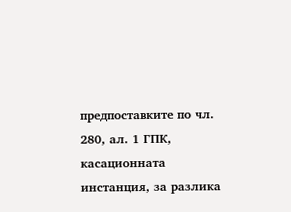предпоставките по чл. 280, ал. 1 ГПК, касационната инстанция, за разлика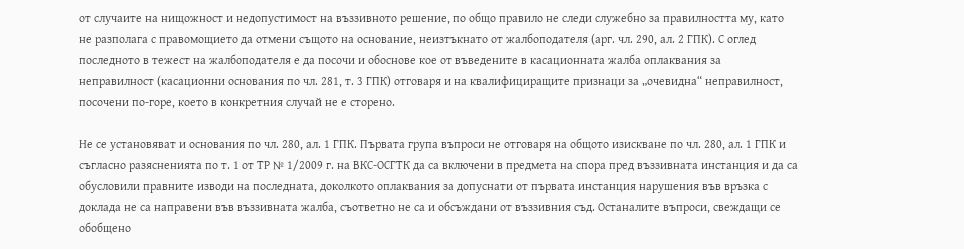от случаите на нищожност и недопустимост на въззивното решение, по общо правило не следи служебно за правилността му, като не разполага с правомощието да отмени същото на основание, неизтъкнато от жалбоподателя (арг. чл. 290, ал. 2 ГПК). С оглед последното в тежест на жалбоподателя е да посочи и обоснове кое от въведените в касационната жалба оплаквания за неправилност (касационни основания по чл. 281, т. 3 ГПК) отговаря и на квалифициращите признаци за „очевидна“ неправилност, посочени по-горе, което в конкретния случай не е сторено.

Не се установяват и основания по чл. 280, ал. 1 ГПК. Първата група въпроси не отговаря на общото изискване по чл. 280, ал. 1 ГПК и съгласно разясненията по т. 1 от ТР № 1/2009 г. на ВКС-ОСГТК да са включени в предмета на спора пред въззивната инстанция и да са обусловили правните изводи на последната, доколкото оплаквания за допуснати от първата инстанция нарушения във връзка с доклада не са направени във въззивната жалба, съответно не са и обсъждани от въззивния съд. Останалите въпроси, свеждащи се обобщено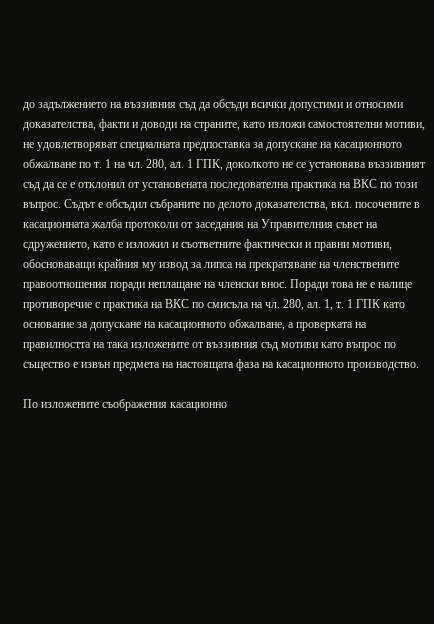до задължението на въззивния съд да обсъди всички допустими и относими доказателства, факти и доводи на страните, като изложи самостоятелни мотиви, не удовлетворяват специалната предпоставка за допускане на касационното обжалване по т. 1 на чл. 280, ал. 1 ГПК, доколкото не се установява въззивният съд да се е отклонил от установената последователна практика на ВКС по този въпрос. Съдът е обсъдил събраните по делото доказателства, вкл. посочените в касационната жалба протоколи от заседания на Управителния съвет на сдружението, като е изложил и съответните фактически и правни мотиви, обосноваващи крайния му извод за липса на прекратяване на членствените правоотношения поради неплащане на членски внос. Поради това не е налице противоречие с практика на ВКС по смисъла на чл. 280, ал. 1, т. 1 ГПК като основание за допускане на касационното обжалване, а проверката на правилността на така изложените от въззивния съд мотиви като въпрос по същество е извън предмета на настоящата фаза на касационното производство.

По изложените съображения касационно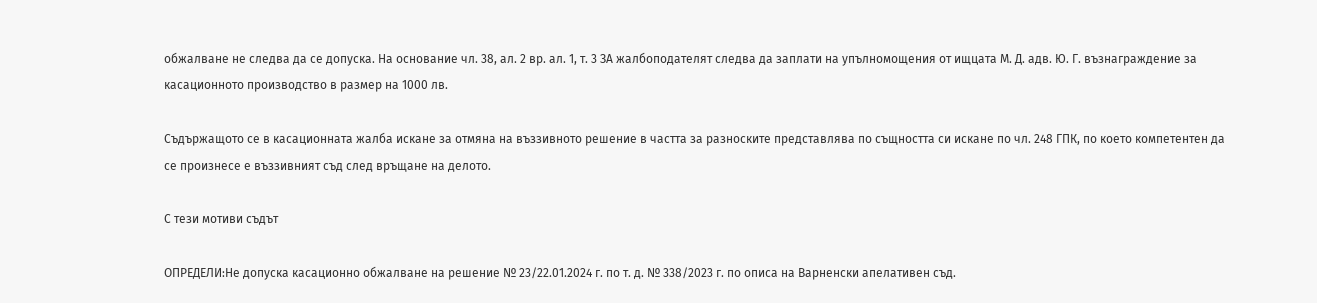обжалване не следва да се допуска. На основание чл. 38, ал. 2 вр. ал. 1, т. 3 ЗА жалбоподателят следва да заплати на упълномощения от ищцата М. Д. адв. Ю. Г. възнаграждение за касационното производство в размер на 1000 лв.

Съдържащото се в касационната жалба искане за отмяна на въззивното решение в частта за разноските представлява по същността си искане по чл. 248 ГПК, по което компетентен да се произнесе е въззивният съд след връщане на делото.

С тези мотиви съдът

ОПРЕДЕЛИ:Не допуска касационно обжалване на решение № 23/22.01.2024 г. по т. д. № 338/2023 г. по описа на Варненски апелативен съд.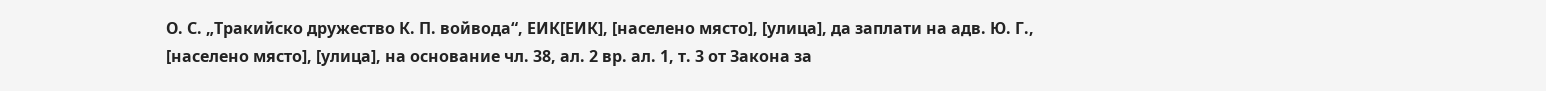О. С. „Тракийско дружество К. П. войвода“, ЕИК[ЕИК], [населено място], [улица], да заплати на адв. Ю. Г., [населено място], [улица], на основание чл. 38, ал. 2 вр. ал. 1, т. 3 от Закона за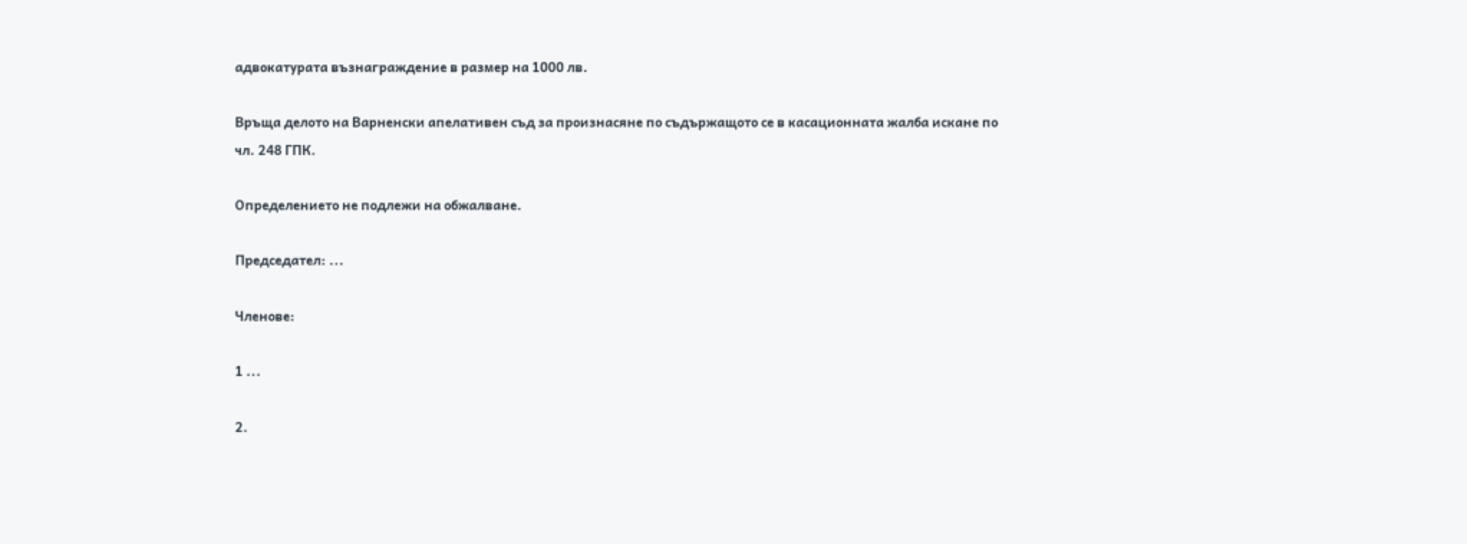адвокатурата възнаграждение в размер на 1000 лв.

Връща делото на Варненски апелативен съд за произнасяне по съдържащото се в касационната жалба искане по чл. 248 ГПК.

Определението не подлежи на обжалване.

Председател: ...

Членове:

1 ...

2.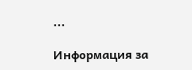...

Информация за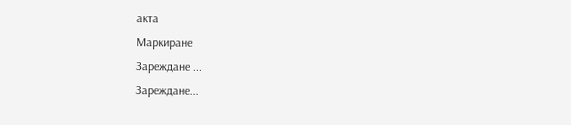акта
Маркиране
Зареждане ...
Зареждане...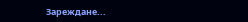Зареждане...